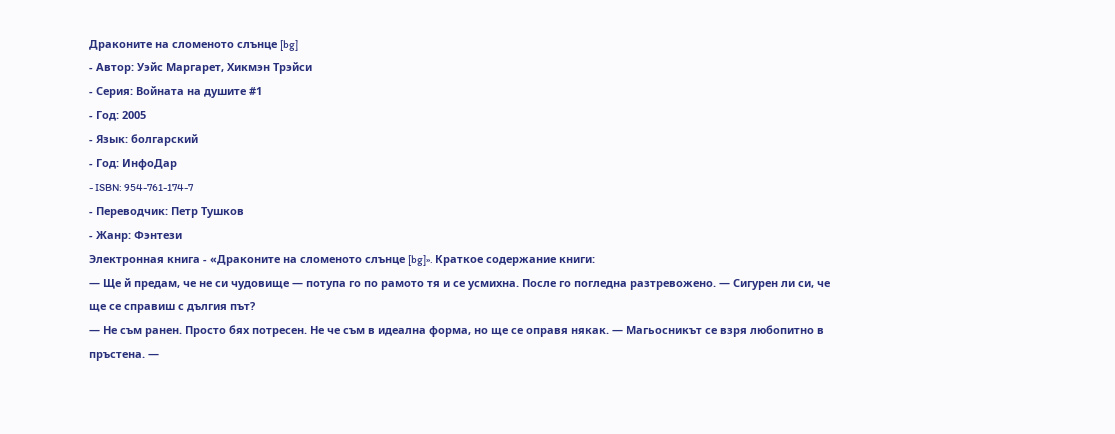Драконите на сломеното слънце [bg]
- Автор: Уэйс Маргарет, Хикмэн Трэйси
- Серия: Войната на душите #1
- Год: 2005
- Язык: болгарский
- Год: ИнфоДар
- ISBN: 954-761-174-7
- Переводчик: Петр Тушков
- Жанр: Фэнтези
Электронная книга - «Драконите на сломеното слънце [bg]». Краткое содержание книги:
— Ще й предам, че не си чудовище — потупа го по рамото тя и се усмихна. После го погледна разтревожено. — Сигурен ли си, че ще се справиш с дългия път?
— Не съм ранен. Просто бях потресен. Не че съм в идеална форма, но ще се оправя някак. — Магьосникът се взря любопитно в пръстена. —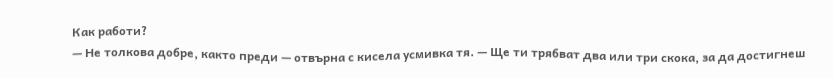Как работи?
— Не толкова добре, както преди — отвърна с кисела усмивка тя. — Ще ти трябват два или три скока, за да достигнеш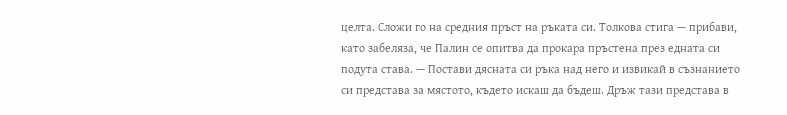целта. Сложи го на средния пръст на ръката си. Толкова стига — прибави, като забеляза, че Палин се опитва да прокара пръстена през едната си подута става. — Постави дясната си ръка над него и извикай в съзнанието си представа за мястото, където искаш да бъдеш. Дръж тази представа в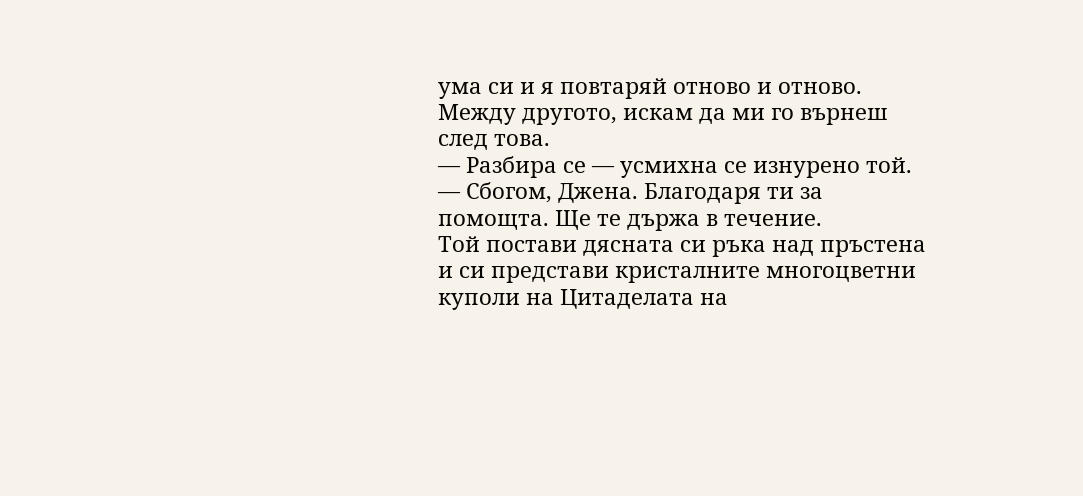ума си и я повтаряй отново и отново. Между другото, искам да ми го върнеш след това.
— Разбира се — усмихна се изнурено той. — Сбогом, Джена. Благодаря ти за помощта. Ще те държа в течение.
Той постави дясната си ръка над пръстена и си представи кристалните многоцветни куполи на Цитаделата на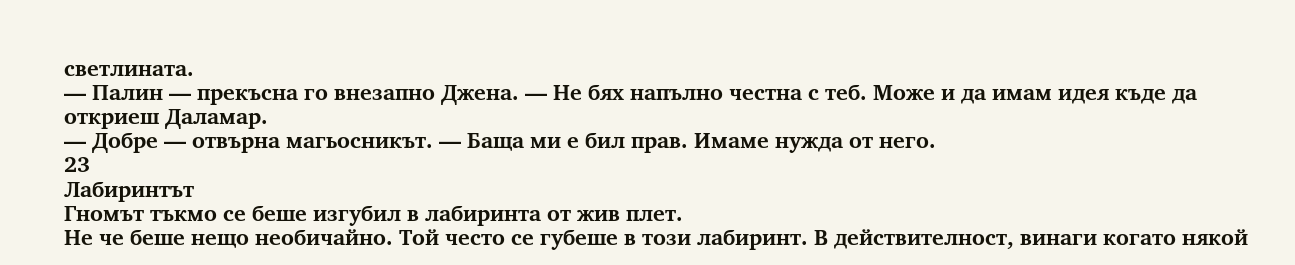светлината.
— Палин — прекъсна го внезапно Джена. — Не бях напълно честна с теб. Може и да имам идея къде да откриеш Даламар.
— Добре — отвърна магьосникът. — Баща ми е бил прав. Имаме нужда от него.
23
Лабиринтът
Гномът тъкмо се беше изгубил в лабиринта от жив плет.
Не че беше нещо необичайно. Той често се губеше в този лабиринт. В действителност, винаги когато някой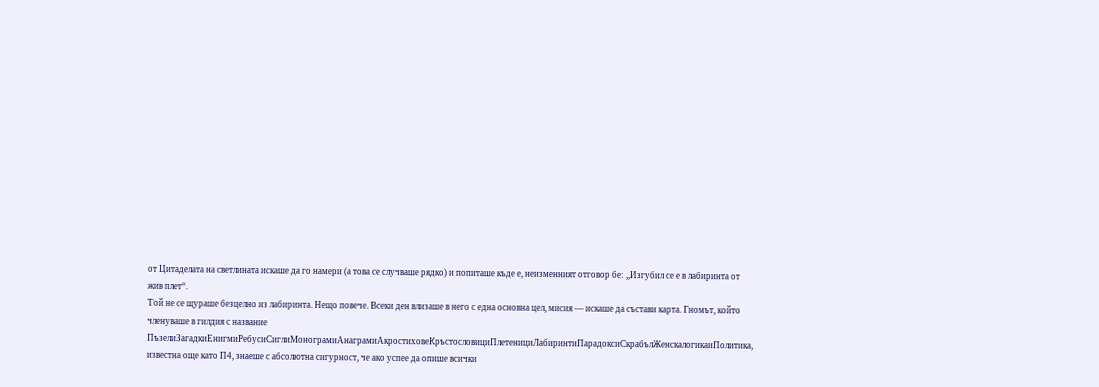от Цитаделата на светлината искаше да го намери (а това се случваше рядко) и попиташе къде е, неизменният отговор бе: „Изгубил се е в лабиринта от жив плет“.
Той не се щураше безцелно из лабиринта. Нещо повече. Всеки ден влизаше в него с една основна цел, мисия — искаше да състави карта. Гномът, който членуваше в гилдия с название ПъзелиЗагадкиЕнигмиРебусиСиглиМонограмиАнаграмиАкростиховеКръстословициПлетенициЛабиринтиПарадоксиСкрабълЖенскалогикаиПолитика, известна още като П4, знаеше с абсолютна сигурност, че ако успее да опише всички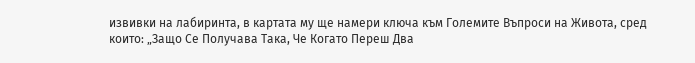извивки на лабиринта, в картата му ще намери ключа към Големите Въпроси на Живота, сред които: „Защо Се Получава Така, Че Когато Переш Два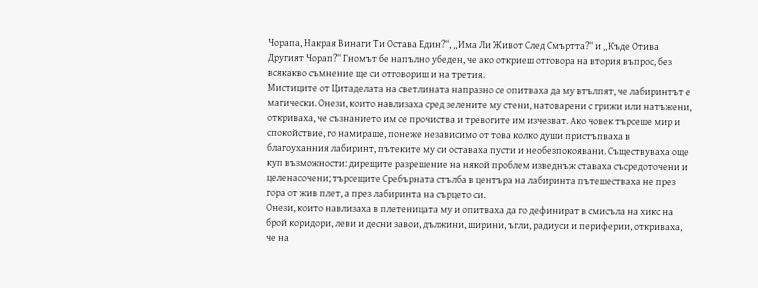Чорапа, Накрая Винаги Ти Остава Един?“, „Има Ли Живот След Смъртта?“ и „Къде Отива Другият Чорап?“ Гномът бе напълно убеден, че ако откриеш отговора на втория въпрос, без всякакво съмнение ще си отговориш и на третия.
Мистиците от Цитаделата на светлината напразно се опитваха да му втълпят, че лабиринтът е магически. Онези, които навлизаха сред зелените му стени, натоварени с грижи или натъжени, откриваха, че съзнанието им се прочиства и тревогите им изчезват. Ако човек търсеше мир и спокойствие, го намираше, понеже независимо от това колко души пристъпваха в благоуханния лабиринт, пътеките му си оставаха пусти и необезпокоявани. Съществуваха още куп възможности: дирещите разрешение на някой проблем изведнъж ставаха съсредоточени и целенасочени; търсещите Сребърната стълба в центъра на лабиринта пътешестваха не през гора от жив плет, а през лабиринта на сърцето си.
Онези, които навлизаха в плетеницата му и опитваха да го дефинират в смисъла на хикс на брой коридори, леви и десни завои, дължини, ширини, ъгли, радиуси и периферии, откриваха, че на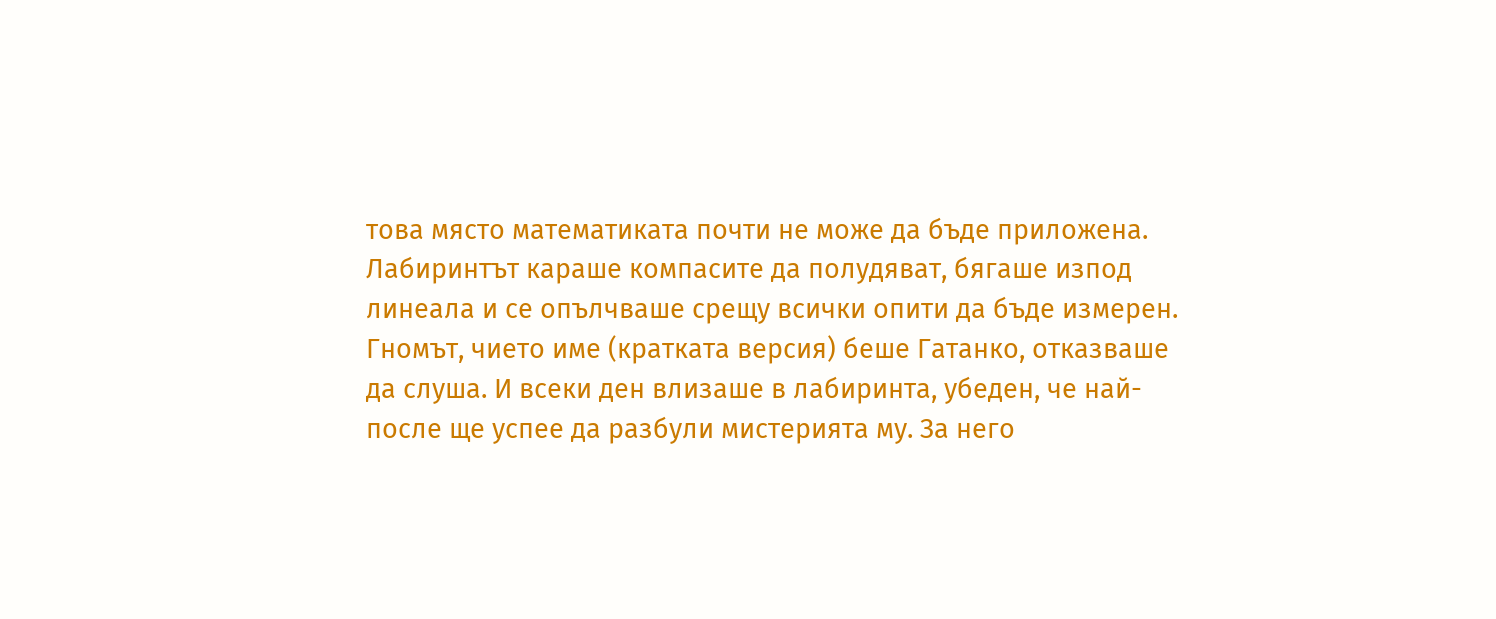това място математиката почти не може да бъде приложена. Лабиринтът караше компасите да полудяват, бягаше изпод линеала и се опълчваше срещу всички опити да бъде измерен.
Гномът, чието име (кратката версия) беше Гатанко, отказваше да слуша. И всеки ден влизаше в лабиринта, убеден, че най-после ще успее да разбули мистерията му. За него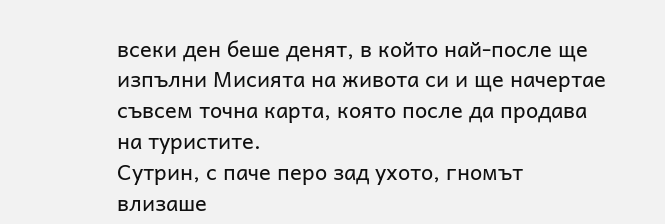всеки ден беше денят, в който най-после ще изпълни Мисията на живота си и ще начертае съвсем точна карта, която после да продава на туристите.
Сутрин, с паче перо зад ухото, гномът влизаше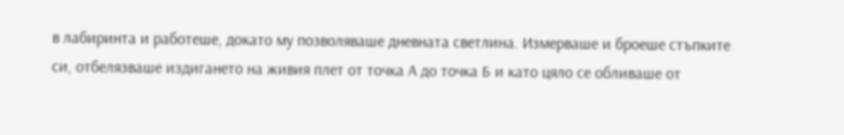в лабиринта и работеше, докато му позволяваше дневната светлина. Измерваше и броеше стъпките си, отбелязваше издигането на живия плет от точка А до точка Б и като цяло се обливаше от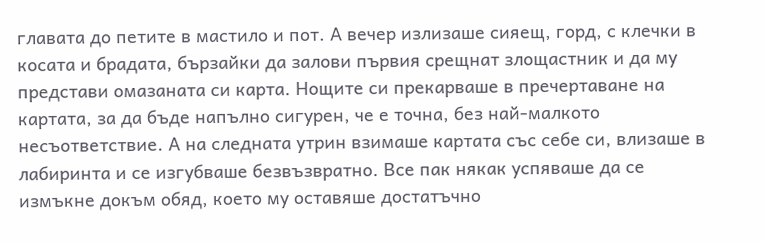главата до петите в мастило и пот. А вечер излизаше сияещ, горд, с клечки в косата и брадата, бързайки да залови първия срещнат злощастник и да му представи омазаната си карта. Нощите си прекарваше в пречертаване на картата, за да бъде напълно сигурен, че е точна, без най-малкото несъответствие. А на следната утрин взимаше картата със себе си, влизаше в лабиринта и се изгубваше безвъзвратно. Все пак някак успяваше да се измъкне докъм обяд, което му оставяше достатъчно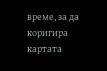време, за да коригира картата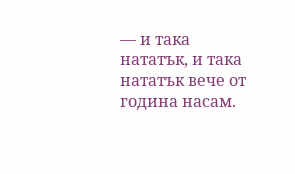— и така нататък, и така нататък вече от година насам.